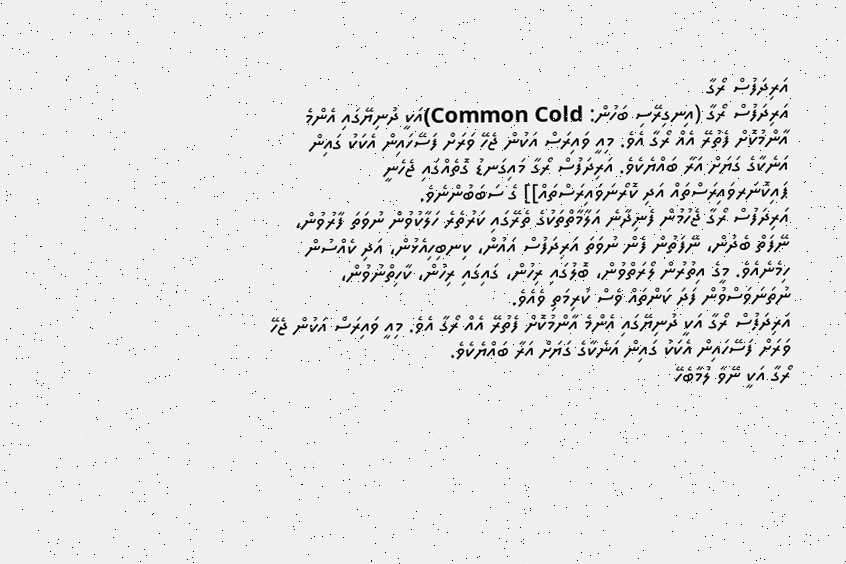އަރިދަފުސް ރޯގާ
އަރިދަފުސް ރޯގާ (އިނގިރޭސި ބަހުން: Common Cold)އަކީ ދުނިޔޭގައި އެންމެ އާންމުކޮށް ފެތުރޭ އެއް ރޯގާ އެވެ. މިއީ ވައިރަސް އަކުން ޖެހޭ ވަރަށް ފަސޭހައިން އެކަކު ގައިން އަނެކާގެ ގަޔަށް އަރާ ބައްޔެކެވެ. އަރިދަފުސް ރޯގާ މައިގަނޑު ގޮތެއްގައި ޖެހެނީ ޕައިކޮނަރވައިރަސްތައް އަދި ކޮރޯނަވައިރަސްތައް]] ގެ ސަބަބުންނެވެ.
އަރިދަފުސް ރޯގާ ޖެހުމުން ފެނިދާނެ އަލާމާތްތަކުގެ ތެރޭގައި ކަރުތެރެ ހަލާކުވުން ނުވަތަ ފާރުވުން، ނޭފަތް ބެދުން، ނޭފަތުން ފެން ނުވަތަ އަރިދަފުސް އައުން، ކިނބިހިއެޅުން، އަދި ކެއްސުން ހިމެނެއެވެ. މީގެ އިތުރުން ލޯރަތްވުން، ބޮލުގައި ރިހުން، ގައިގައި ރިހުން، ކާހިތްނުވުން، ނުތަނަވަސްވުން ފަދަ ކަންތައް ވެސް ކުރިމަތި ވެއެވެ.
އަރިދަފުސް ރޯގާ އަކީ ދުނިޔޭގައި އެންމެ އާންމުކޮށް ފެތުރޭ އެއް ރޯގާ އެވެ. މިއީ ވައިރަސް އަކުން ޖެހޭ ވަރަށް ފަސޭހައިން އެކަކު ގައިން އަނެކާގެ ގަޔަށް އަރާ ބައްޔެކެވެ.
ރޯގާ އަކީ ނޭވާ ލުމާބެހޭ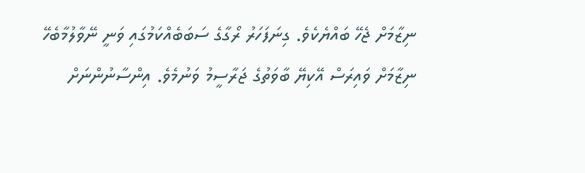ނިޒާމަށް ޖެހޭ ބައްޔެކެވެ. ގިނަފަހަރު ރޯގާގެ ސަބަބެއްކަމުގައި ވަނީ ނޭވާލުމާބެހޭ ނިޒާމަށް ވައިރަސް އޭކިޔޭ ބާވަތުގެ ޖަރާސީމު ވަނުމެވެ. އިންސާނުންނަށް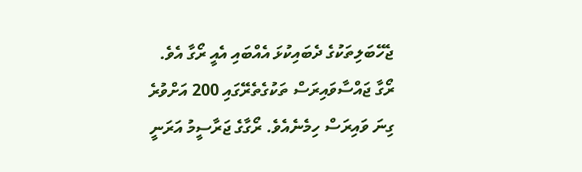ޖެހޭބަލިތަކުގެ ދެބައިކުޅަ އެއްބައި އެއީ ރޯގާ އެވެ.
ރޯގާ ޖައްސާވައިރަސް ތަކުގެތެރޭގައި 200 އަށްވުރެ ގިނަ ވައިރަސް ހިމެނެއެވެ. ރޯގާގެ ޖަރާސީމު އަރަނީ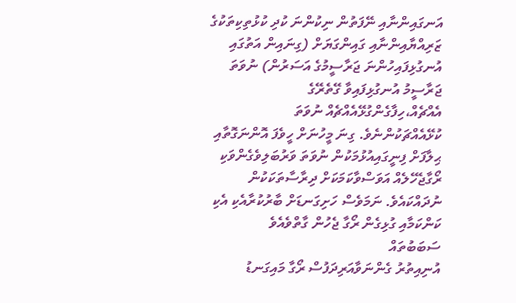އަނގައިންނާއި ނޭފަތުން ނިކުންނަ ކުދި ކުޅުތިކިތަކުގެ ޒަރިއްޔާއިންނާއި ގައިންގަޔަށް (ގިނައިން އަތުގައި އުނގުޅިފައިހުންނަ ޖަރާސީމުގެ އަސަރުން) ނުވަތަ ޖަރާސީމު އުނގުޅިފައިވާ ގޭތެރޭގެ އެއްޗެއް،ހިފާގެންގުޅޭއެއްޗެއް ނުވަތަ ކުޅޭއެއްޗަކުންނެވެ. ގިނަ މީހުނަށް ހީވެފަ އޮންނަގޮތާއި ޙިލާފަށް ފިނީގައިއުޅުމަކުން ނުވަތަ ވަރުބަލިވެގެންވަކި ރޯގާޖެހޭލެއް އަވަސްވާކަމަކަށް ދިރާސާތަކަކުން ނުދައްކައެވެ. ނަމަވެސް ހަށިގަނޑަށް ބާރުކުރާއެކި އެކި ކަންކަމާއި ގުޅިގެން ރޯގާ ޖެހުން ގާތްވެއެވެ
ސަބަބުތައް
އުނިއިތުރު ގެންނަވާއަރިދަފުސް ރޯގާ މައިގަނޑު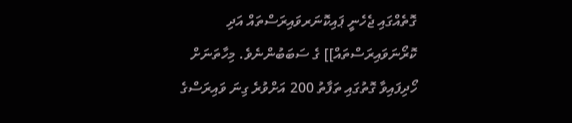ގޮތެއްގައި ޖެހެނީ ޕައިކޮނަރވައިރަސްތައް އަދި ކޮރޯނަވައިރަސްތައް]] ގެ ސަބަބުންނެވެ. މިހާތަނަށް ހޯދިފައިވާ ގޮތުގައި ތަފާތު 200 އަށްވުރެ ގިނަ ވައިރަސްގެ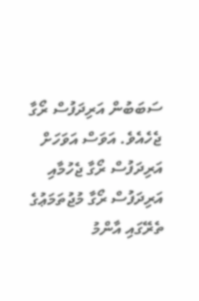ސަބަބުން އަރިދަފުސް ރޯގާ ޖެހެއެވެ. އަވަސް އަވަހަށް އަރިދަފުސް ރޯގާ ޖެހުމާއި އަރިދަފުސް ރޯގާ މުޖުތަމަޢުގެ ތެރޭގައި އާންމު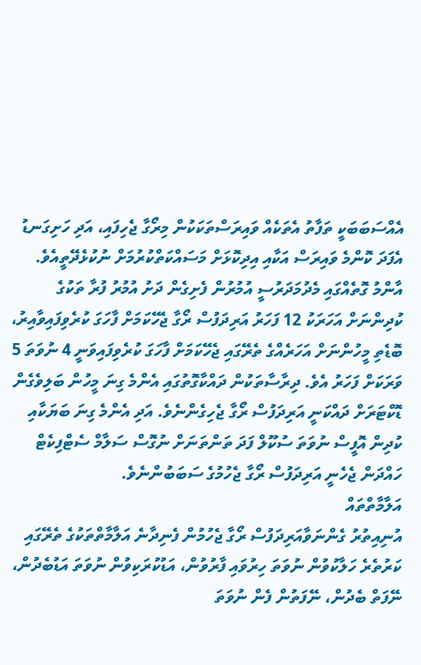އެއްސަބަބަކީ ތަފާތު އެތަކެއް ވައިރަސްތަކަކުން މިރޯގާ ޖެހިފައި، އަދި ހަށިގަނޑު އެފަދަ ކޮންމެ ވައިރަސް އަކާއި އިދިކޮޅަށް މަސައްކަތްކުރުމަށް ނުކުޅެދޭތީއެވެ. އާންމު ގޮތެއްގައި މެދުމަދަރުސީ އުމުރުން ފެށިގެން ދަށު އުމުރު ފުރާ ތަކުގެ ކުދިންނަށް އަހަރަކު 12 ފަހަރު އަރިދަފުސް ރޯގާ ޖެހޭކަމަށް ފާހަގަ ކުރެވިފައިވާއިރު، ބޮޑެތި މީހުންނަށް އަހަރެއްގެ ތެރޭގައި ޖެހޭކަމަށް ފާހަގަ ކުރެވިފައިވަނީ 4 ނުވަތަ 5 ވަރަކަށް ފަހަރު އެވެ. ދިރާސާތަކުން ދައްކާގޮތުގައި އެންމެ ގިނަ މީހުން ބަލިވެގެން ޑޮކްޓަރަށް ދައްކަނީ އަރިދަފުސް ރޯގާ ޖެހިގެންނެވެ. އަދި އެންމެ ގިނަ ބަޔަކާއި ކުދިން އޮފީސް ނުވަތަ ސުކޫލް ފަދަ ތަންތަނަށް ނުގޮސް ސަލާމް ސެޓްފިކެޓް ހައްދަން ޖެހެނީ އަރިދަފުސް ރޯގާ ޖެހުމުގެ ސަބަބުންނެވެ.
އަލާމާތްތައް
އުނިއިތުރު ގެންނަވާއަރިދަފުސް ރޯގާ ޖެހުމުން ފެނިދާނެ އަލާމާތްތަކުގެ ތެރޭގައި ކަރުތެރެ ހަލާކުވުން ނުވަތަ ހިރުވައި ފާރުވުން، އަޑުކުރަކިވުން ނުވަތަ އަޑުބެދުން، ނޭފަތް ބެދުން، ނޭފަތުން ފެން ނުވަތަ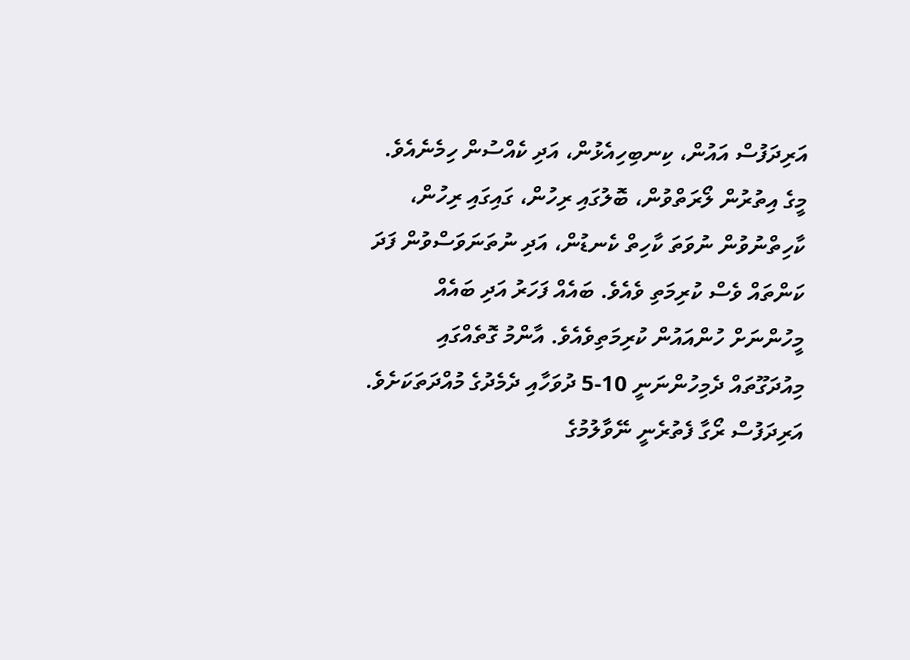އަރިދަފުސް އައުން، ކިނބިހިއެޅުން، އަދި ކެއްސުން ހިމެނެއެވެ. މީގެ އިތުރުން ލޯރަތްވުން، ބޮލުގައި ރިހުން، ގައިގައި ރިހުން، ކާހިތްނުވުން ނުވަތަ ކާހިތް ކެނޑުން، އަދި ނުތަނަވަސްވުން ފަދަ ކަންތައް ވެސް ކުރިމަތި ވެއެވެ. ބައެއް ފަހަރު އަދި ބައެއް މީހުންނަށް ހުންއައުން ކުރިމަތިވެއެވެ. އާންމު ގޮތެއްގައި މިއުދަގޫތައް ދެމިހުންނަނީ 10-5 ދުވަހާއި ދެމެދުގެ މުއްދަތަކަށެވެ. އަރިދަފުސް ރޯގާ ފެތުރެނީ ނޭވާލުމުގެ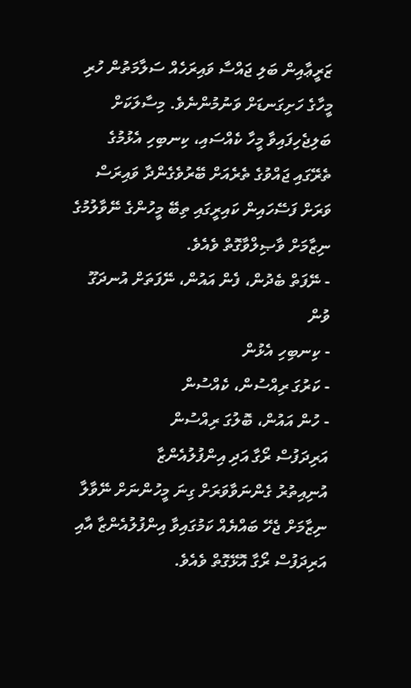ޒަރީޢާއިން ބަލި ޖައްސާ ވައިރަހެއް ސަލާމަތުން ހުރި މީހާގެ ހަށިގަނޑަށް ވަނުމުންނެވެ. މިސާލަކަށް ބަލިޖެހިފައިވާ މީހާ ކެއްސައި، ކިނބިހި އެޅުމުގެ ތެރޭގައި ޖައްވުގެ ތެރެއަށް ބޭރުވެގެންދާ ވައިރަސް ވަރަށް ފަސޭހައިން ކައިރީގައި ތިބޭ މީހުންގެ ނޭވާލުމުގެ ނިޒާމަށް ވާޞިލްވާގޮތް ވެއެވެ.
- ނޭފަތް ބެދުން، ފެން އައުން، ނޭފަތަށް އުނދަގޫ ވުން
- ކިނބިހި އެޅުން
- ކަރުގަ ރިއްސުން، ކެއްސުން
- ހުން އައުން، ބޮލުގަ ރިއްސުން
އަރިދަފުސް ރޯގާ އަދި އިންފުލުއެންޒާ
އުނިއިތުރު ގެންނަވާވަރަށް ގިނަ މީހުންނަށް ނޭވާލާ ނިޒާމަށް ޖެހޭ ބައްޔެއް ކަމުގައިވާ އިންފުލުއެންޒާ އާއި އަރިދަފުސް ރޯގާ އޮޅޭގޮތް ވެއެވެ.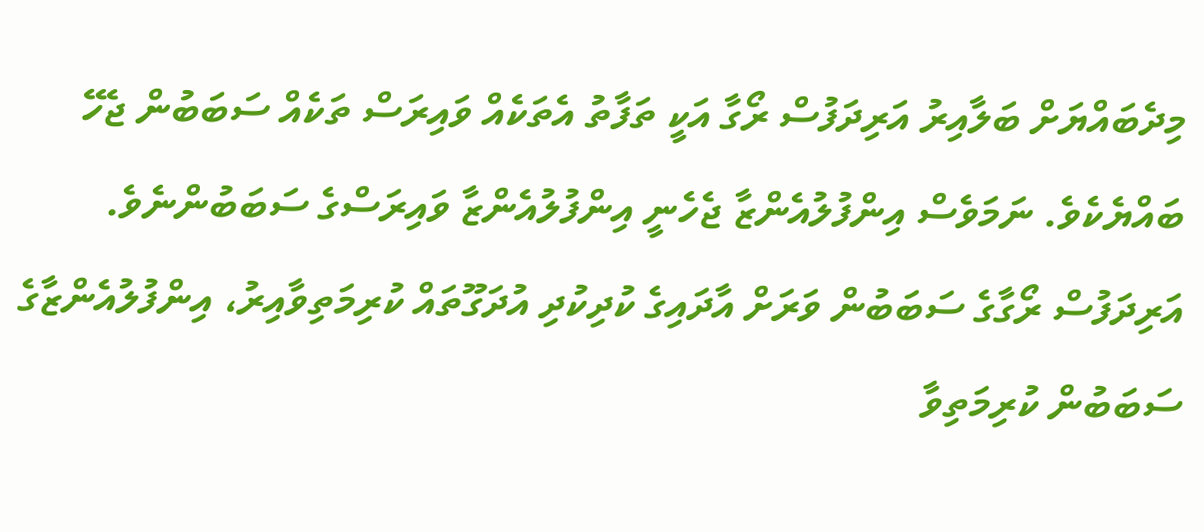މިދެބައްޔަށް ބަލާއިރު އަރިދަފުސް ރޯގާ އަކީ ތަފާތު އެތަކެއް ވައިރަސް ތަކެއް ސަބަބުން ޖެހޭ ބައްޔެކެވެ. ނަމަވެސް އިންފުލުއެންޒާ ޖެހެނީ އިންފުލުއެންޒާ ވައިރަސްގެ ސަބަބުންނެވެ. އަރިދަފުސް ރޯގާގެ ސަބަބުން ވަރަށް އާދައިގެ ކުދިކުދި އުދަގޫތައް ކުރިމަތިވާއިރު، އިންފުލުއެންޒާގެ ސަބަބުން ކުރިމަތިވާ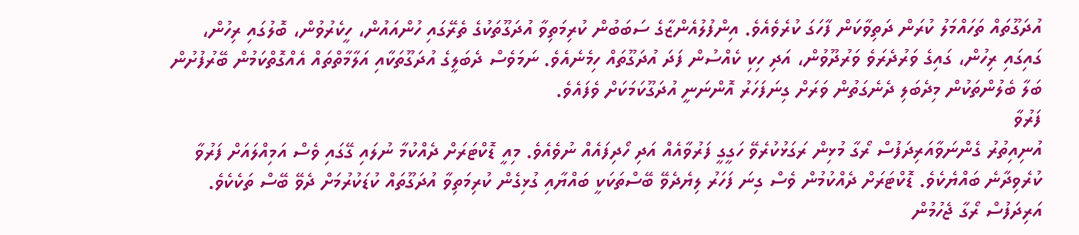އުދަގޫތައް ތަހައްމަލު ކުރަން ދަތިވާކަން ފާހަގަ ކުރެވެއެވެ. އިންފުލުއެންޒާގެ ސަބަބުން ކުރިމަތިވާ އުދަގޫތަކުގެ ތެރޭގައި ހުންއައުން، ހީކެރުވުން، ބޮލުގައި ރިހުން، ގައިގައި ރިހުން، ގައިގެ ވަރުދެރަވެ ވަރުދޫވުން، އަދި ހިކި ކެއްސުން ފަދަ އުދަގޫތައް ހިމެނެއެވެ. ނަމަވެސް ދެބަލީގެ އުދަގޫތަކާއި އަލާމާތްތައް އެއްގޮތްކަމުން ބޭރުފުށުން ބަލާ ބެލުންތަކުން މިދެބަލި ދެނެގަތުން ވަރަށް ގިނަފަހަރު އޮންނަނީ އުދަގޫކަމަކަށް ވެފައެވެ.
ފަރުވާ
އުނިއިތުރު ގެންނަވާއަރިދަފުސް ރޯގާ މުޅިން ރަގަޅުކުރެވޭ ހަގީގީ ފަރުވާއެއް އަދި ހޯދިފައެއް ނުވެއެވެ. މިއީ ޑޮކްޓަރަށް ދެއްކުމާ ނުލައި ގޭގައި ވެސް އަމިއްލައަށް ފަރުވާ ކުރެވިދާނެ ބައްޔެކެވެ. ޑޮކްޓަރަށް ދެއްކުމުން ވެސް ގިނަ ފަހަރު ލިޔެދެވޭ ބޭސްތަކަކީ ބައްޔާއި ގުޅިގެން ކުރިމަތިވާ އުދަގޫތައް ކުޑަކުރުމަށް ދެވޭ ބޭސް ތަކެކެވެ. އަރިދަފުސް ރޯގާ ޖެހުމުން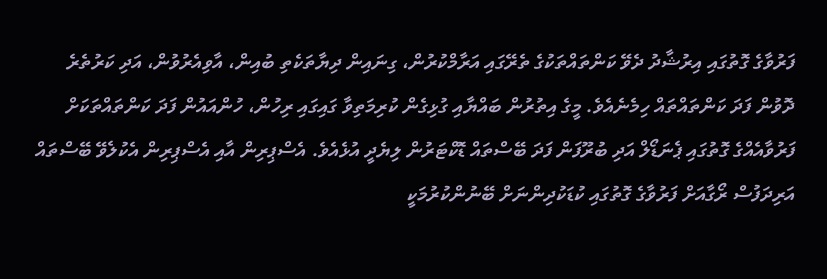ފަރުވާގެ ގޮތުގައި އިރުޝާދު ދެވޭ ކަންތައްތަކުގެ ތެރޭގައި އަރާމްކުރުން، ގިނައިން ދިޔާތަކެތި ބުއިން، އާވިއެރުވުން، އަދި ކަރުތެރެ ދޮވުން ފަދަ ކަންތައްތައް ހިމެނެއެވެ. މީގެ އިތުރުން ބައްޔާއި ގުޅިގެން ކުރިމަތިވާ ގައިގައި ރިހުން، ހުންއައުން ފަދަ ކަންތައްތަކަށް ފަރުވާއެއްގެ ގޮތުގައި ޕެނަޑޯލް އަދި ބުރޫފަން ފަދަ ބޭސްތައް ޑޮކްޓަރުން ލިޔެދީ އުޅެއެވެ. އެސްޕިރިން އާއި އެސްޕިރިން އެކުލެވޭ ބޭސްތައް އަރިދަފުސް ރޯގާއަށް ފަރުވާގެ ގޮތުގައި ކުޑަކުދިންނަށް ބޭނުންކުރުމަކީ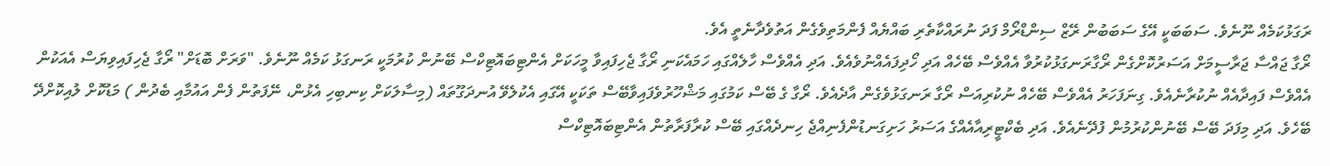ރަގަޅުކަމެއް ނޫނެވެ. ސަބަބަކީ އޭގެ ސަބަބުން ރޭޒް ސިންޑްރޯމް ފަދަ ނުރައްކާތެރި ބައްޔެއް ފެންމަތިވެގެން އަތުވެދާނެތީ އެވެ.
ރޯގާ ޖައްސާ ޖަރާސީމަށް އަސަރުކޮށްގެން ރޯގާރަނގަޅުކުރުވާ އެއްވެސް ބޭހެއް އަދި ހޯދިފައެއްނުވެއެވެ. އަދި އެއްވެސް ހާލެއްގައި ހަމައެކަނި ރޯގާ ޖެހިފައިވާ މީހަކަށް އެންޓިބައޮޓިކްސް ބޭނުން ކުރުމަކީ ރަނގަޅު ކަމެއް ނޫނެވެ. "ވަރަށް ބޮޑަށް" ރޯގާ ޖެހިފައިވިޔަސް އެއަކުން އެއްވެސް ފައިދާއެއް ނުކުރާނެއެވެ. ގިނަފަހަރު އެއްވެސް ބޭހެއް ނުކުރިއަސް ރޯގާ ރަނގަޅުވެގެން އާދެއެވެ. ރޯގާ ގެ ބޭސް ކަމުގައި މަޝްހޫރުވެފައިވާބޭސް ތަކަކީ އޭގައި އެކުލެވޭ އުނދަގޫތައް (މިސާލަކަށް ކިނބިހި އެޅުން، ނޭފަތުން ފެން އައުމާއި ބެދުން ) މަޑުކޮށް ލުއިކޮށްދޭ ބޭހެވެ. އަދި މިފަދަ ބޭސް ބޭނުންކުރުމުން ފުދޭނެއެވެ. އަދި ބެކްޓީރިއާއެއްގެ އަސަރު ހަށިގަނޑުންފެނިއްޖެ ހިނދެއްގައި ބޭސް ކުރާފަރާތުން އެންޓިބައޮޓިކްސް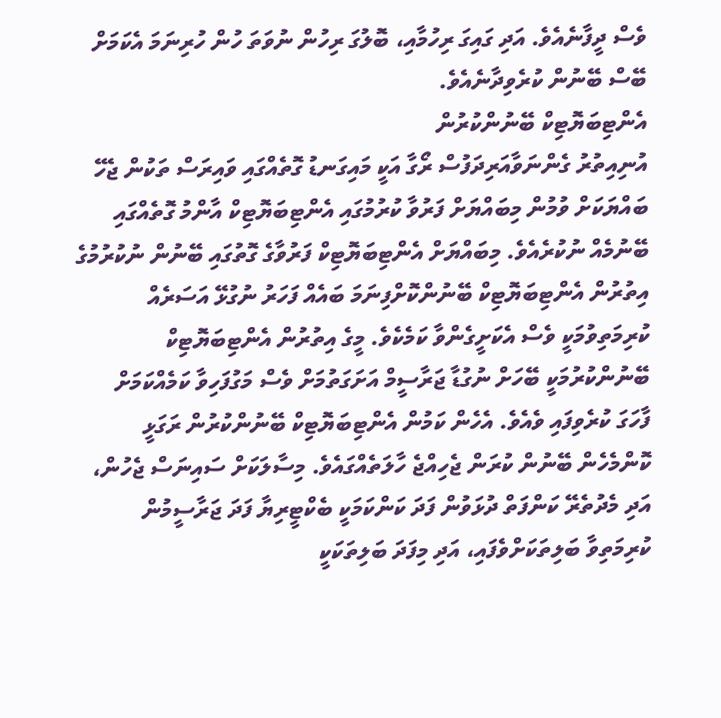ވެސް ދީފާނެއެވެ. އަދި ގައިގަ ރިހުމާއި، ބޮލުގަ ރިހުން ނުވަތަ ހުން ހުރިނަމަ އެކަމަށް ބޭސް ބޭނުން ކުރެވިދާނެއެވެ.
އެންޓިބަޔޮޓިކް ބޭނުންކުރުން
އުނިއިތުރު ގެންނަވާއަރިދަފުސް ރޯގާ އަކީ މައިގަނޑު ގޮތެއްގައި ވައިރަސް ތަކުން ޖެހޭ ބައްޔަކަށް ވުމުން މިބައްޔަށް ފަރުވާ ކުރުމުގައި އެންޓިބަޔޮޓިކް އާންމު ގޮތެއްގައި ބޭނުމެއް ނުކުރެއެވެ. މިބައްޔަށް އެންޓިބަޔޮޓިކް ފަރުވާގެ ގޮތުގައި ބޭނުން ނުކުރުމުގެ އިތުރުން އެންޓިބަޔޮޓިކް ބޭނުންކޮށްފިނަމަ ބައެއް ފަހަރު ނުގުޅޭ އަސަރެއް ކުރިމަތިވުމަކީ ވެސް އެކަށީގެންވާ ކަމެކެވެ. މީގެ އިތުރުން އެންޓިބަޔޮޓިކް ބޭނުންކުރުމަކީ ބޭހަށް ނުގުޑާ ޖަރާސީމް އަށަގަތުމަށް ވެސް މަގުފަހިވާ ކަމެއްކަމަށް ފާހަގަ ކުރެވިފައި ވެއެވެ. އެހެން ކަމުން އެންޓިބަޔޮޓިކް ބޭނުންކުރުން ރަގަޅީ ކޮންމެހެން ބޭނުން ކުރަން ޖެހިއްޖެ ހާލަތެއްގައެވެ. މިސާލަކަށް ސައިނަސް ޖެހުން، އަދި މެދުތެރޭ ކަންފަތް ދުޅަވުން ފަދަ ކަންކަމަކީ ބެކްޓީރިޔާ ފަދަ ޖަރާސީމުން ކުރިމަތިވާ ބަލިތަކަށްވެފައި، އަދި މިފަދަ ބަލިތަކަކީ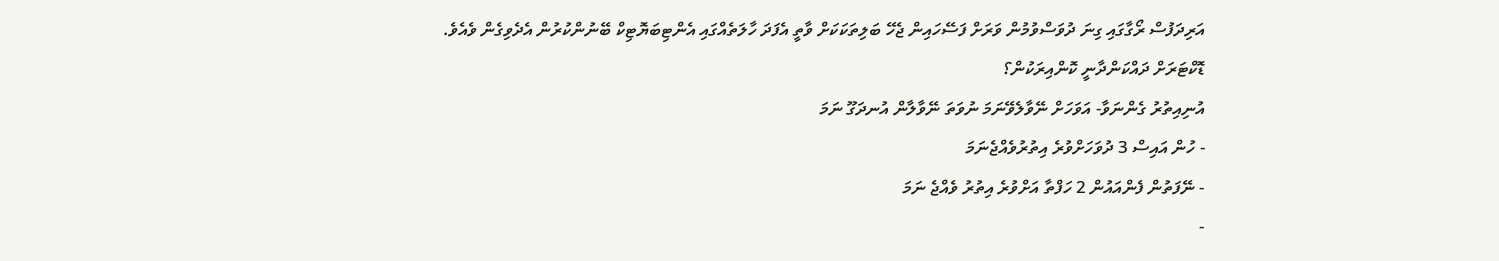އަރިދަފުސް ރޯގާގައި ގިނަ ދުވަސްވުމުން ވަރަށް ފަސޭހައިން ޖެހޭ ބަލިތަކަކަށް ވާތީ އެފަދަ ހާލަތެއްގައި އެންޓިބަޔޮޓިކް ބޭނުންކުރުން އެދެވިގެން ވެއެވެ.
ޑޮކްޓަރަށް ދައްކަންދާނީ ކޮންއިރަކުން؟
އުނިއިތުރު ގެންނަވާ- އަވަހަށް ނޭވާލެވޭނަމަ ނުވަތަ ނޭވާލާން އުނދަގޫ ނަމަ
- ހުން އައިސް 3 ދުވަހަށްވުރެ އިތުރުވެއްޖެނަމަ
- ނޭފަތުން ފެންއައުން 2 ހަފްތާ އަށްވުރެ އިތުރު ވެއްޖެ ނަމަ
-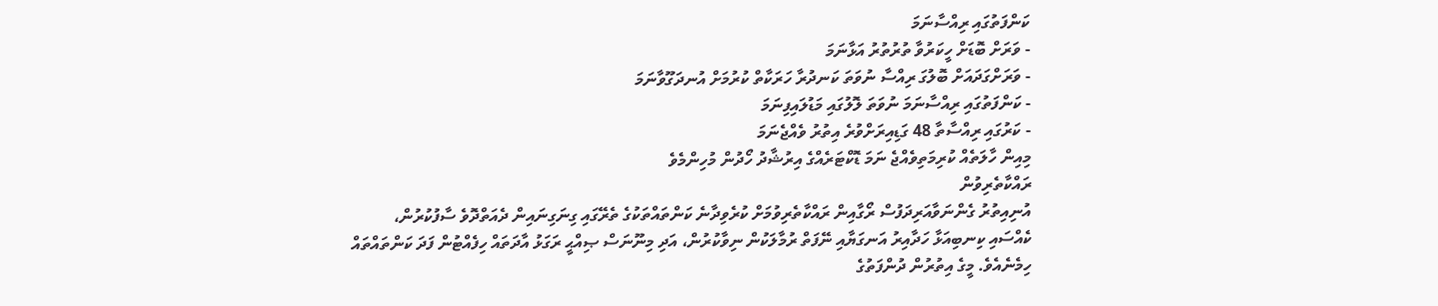ކަންފަތުގައި ރިއްސާނަމަ
- ވަރަށް ބޮޑަށް ހީކަރުވާ ތުރުތުރު އަޅާނަމަ
- ވަރަށްގަދައަށް ބޮލުގަ ރިއްސާ ނުވަތަ ކަނދުރާ ހަރަކާތް ކުރުމަށް އުނދަގޫވާނަމަ
- ކަންފަތުގައި ރިއްސާނަމަ ނުވަތަ ލޮލުގައި މަޑުލައިފިނަމަ
- ކަރުގައި ރިއްސާތާ 48 ގަޑިއިރަށްވުރެ އިތުރު ވެއްޖެނަމަ
މިއިން ހާލަތެއް ކުރިމަތިވެއްޖެ ނަމަ ޑޮކްޓަރެއްގެ އިރުޝާދު ހޯދުން މުހިންމެވެ
ރައްކާތެރިވުން
އުނިއިތުރު ގެންނަވާއަރިދަފުސް ރޯގާއިން ރައްކާތެރިވުމަށް ކުރެވިދާނެ ކަންތައްތަކުގެ ތެރޭގައި ގިނަގިނައިން ދެއަތްދޮވެ ސާފުކުރުން، ކެއްސައި ކިނބިއަޅާ ހަދާއިރު އަނގަޔާއި ނޭފަތް ރުމާލަކުން ނިވާކުރުން، އަދި މިނޫނަސް ޞިއްޙީ ރަގަޅު އާދަތައް ހިފެއްޓުން ފަދަ ކަންތައްތައް ހިމެނެއެވެ. މީގެ އިތުރުން ދުންފަތުގެ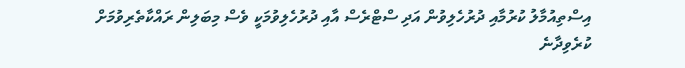އިސްތިއުމާލު ކުރުމާއި ދުރުހެލިވުން އަދި ސްޓްރެސް އާއި ދުރުހެލިވުމަކީ ވެސް މިބަލިން ރައްކާތެރިވުމަށް ކުރެވިދާނެ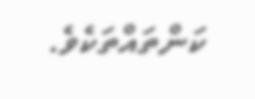ކަންތައްތަކެވެ.